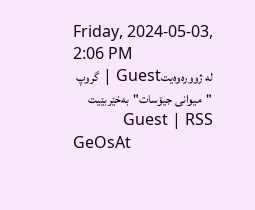Friday, 2024-05-03, 2:06 PM
له‌ ژووره‌وه‌یتGuest | گروپ "میوانی جیۆسات"به‌خێربێیت Guest | RSS
GeOsAt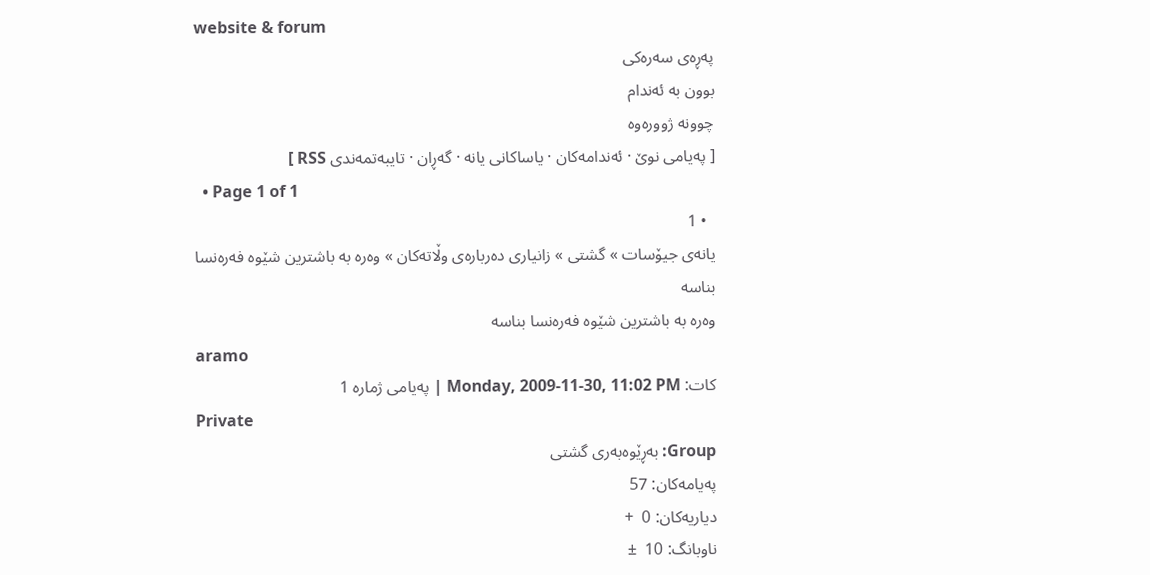website & forum
په‌ڕه‌ی سه‌ره‌کی
بوون به‌ ئه‌ندام
چوونه‌ ژووره‌وه‌
[ په‌یامی نوێ · ئه‌ندامه‌کان · یاساکانی یانه‌ · گه‌ڕان · تایبه‌تمه‌ندی RSS ]
  • Page 1 of 1
  • 1
یانه‌ی جیۆسات » گشتی » زانیاری ده‌رباره‌ی وڵاته‌کان » وه‌ره‌ به‌ باشترین شێوه‌ فه‌ره‌نسا بناسه‌
وه‌ره‌ به‌ باشترین شێوه‌ فه‌ره‌نسا بناسه‌
aramo
کات: Monday, 2009-11-30, 11:02 PM | په‌یامی ژماره‌ 1
Private
Group: به‌ڕێوه‌به‌ری گشتی
په‌یامه‌کان: 57
دیاریه‌کان: 0  +
ناوبانگ: 10  ±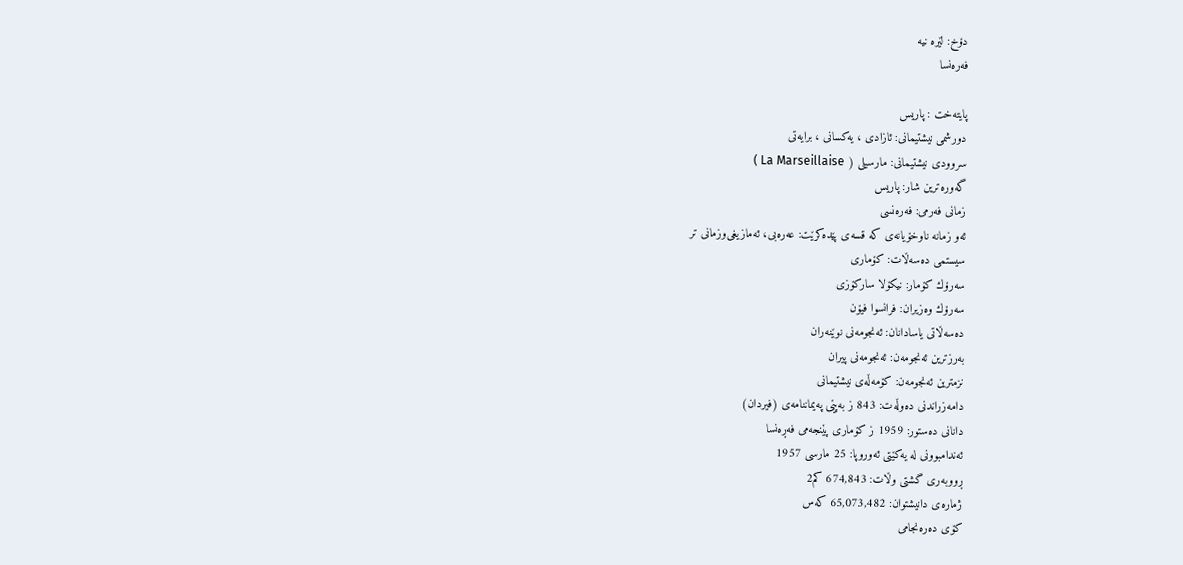دۆخ‌: لێره‌ نیه‌
فه‌ره‌نسا

پایته‌خت : پاریس
دورشمی‌ نیشتیمانی‌: ئازادی‌ ، یه‌كسانی‌ ، برایه‌تی‌
سروودی‌ نیشتیمانی‌: مارسیلی‌ ( La Marseillaise )
گه‌وره‌ترین شار: پاریس
زمانی‌ فه‌رمی‌: فه‌ره‌نسی‌
ئه‌و زمانه‌ ناوخۆیانه‌ی‌ كه‌ قسه‌ی‌ پێده‌كرێت: عه‌ره‌بی‌، ئه‌مازیغی‌‌وزمانی‌ تر
سیستمی‌ ده‌سه‌ڵات: كۆماری‌
سه‌رۆك كۆمار: نیكۆلا ساركۆزی‌
سه‌رۆك وه‌زیران: فرانسوا فیۆن
ده‌سه‌ڵاتی‌ یاسادانان: ئه‌نجومه‌نی‌ نوێنه‌ران
به‌رزترین ئه‌نجومه‌ن: ئه‌نجومه‌نی‌ پیران
نزمترین ئه‌نجومه‌ن: كۆمه‌ڵه‌ی‌ نیشتیمانی‌
دامه‌زراندنی‌ ده‌وڵه‌ت: 843 ز به‌پێی‌ په‌یماننامه‌ی‌ (فیردان)
دانانی‌ ده‌ستور: 1959 ز كۆماری‌ پێنجه‌می‌ فه‌ڕه‌نسا
ئه‌ندامبوونی‌ له‌ یه‌كێتی‌ ئه‌وروپا: 25 مارسی‌ 1957
ڕووبه‌ری‌ گشتی‌ وڵات: 674,843 كم2
ژماره‌ی‌ دانیشتوان: 65,073,482 كه‌س
كۆی‌ ده‌ره‌نجامی‌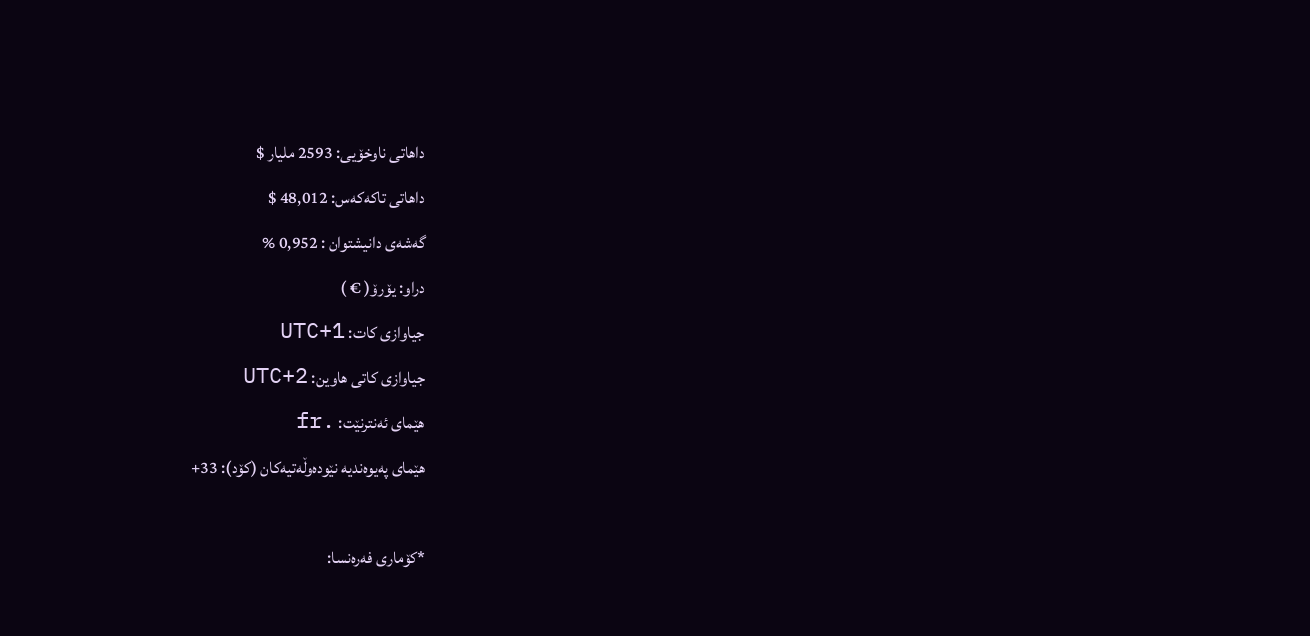داهاتی‌ ناوخۆیی‌: 2593 ملیار $
داهاتی‌ تاكه‌كه‌س: 48,012 $
گه‌شه‌ی‌ دانیشتوان : 0,952 %
دراو: یۆرۆ( € )
جیاوازی‌ كات: 1+UTC
جیاوازی‌ كاتی‌ هاوین: 2+UTC
هێمای‌ ئه‌نترنێت: .fr
هێمای‌ په‌یوه‌ندیه‌ نێوده‌وڵه‌تیه‌كان (كۆد): 33+

*كۆماری‌ فه‌ره‌نسا: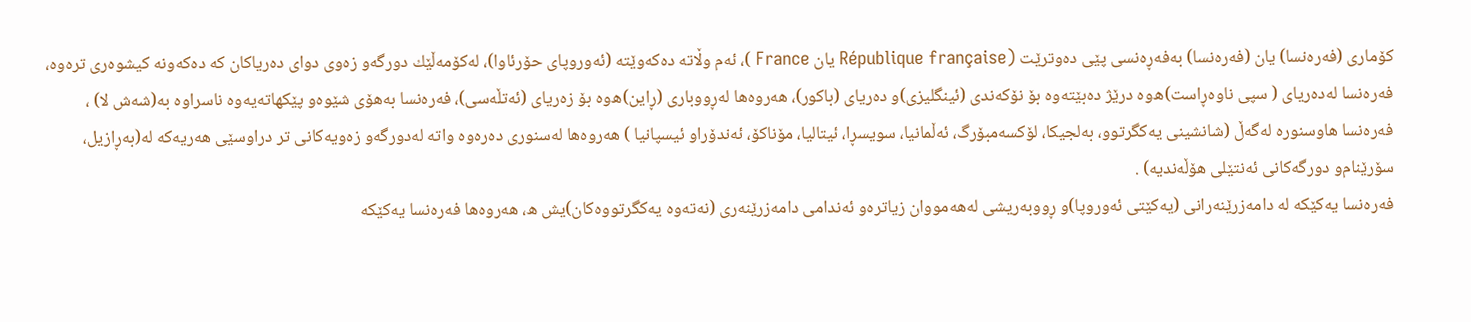كۆماری‌ (فه‌ره‌نسا) یان (فه‌ره‌نسا) به‌فه‌ڕه‌نسی‌ پێی‌ ده‌وترێت (République française یان France )، ئه‌م وڵاته‌ ده‌كه‌وێته‌ (ئه‌وروپای‌ حۆرئاوا)، له‌كۆمه‌ڵێك دورگه‌و زه‌وی‌ دوای‌ ده‌ریاكان كه‌ ده‌كه‌ونه‌ كیشوه‌ری‌ تره‌وه‌، فه‌ره‌نسا له‌ده‌ریای‌ ( سپی‌ ناوه‌ڕاست)ه‌وه‌ درێژ ده‌بێته‌وه‌ بۆ نۆكه‌ندی‌ (ئینگلیزی‌)و ده‌ریای‌ (باكور)، هه‌روه‌ها له‌ڕووباری‌ (ڕاین)ه‌وه‌ بۆ زه‌ریای‌ (ئه‌تڵه‌سی‌)، فه‌ره‌نسا به‌هۆی‌ شێوه‌و پێكهاته‌یه‌وه‌ ناسراوه‌ به‌(شه‌ش لا) ، فه‌ره‌نسا هاوسنوره‌ له‌گه‌ڵ (شانشینی‌ یه‌كگرتوو، به‌لجیكا، لۆكسه‌مبۆرگ، ئه‌ڵمانیا، سویسڕا، ئیتالیا، مۆناكۆ، ئه‌ندۆرا‌و ئیسپانیا ) هه‌روه‌ها له‌سنوری‌ ده‌ره‌وه‌ واته‌ له‌دورگه‌و زه‌ویه‌كانی‌ تر دراوسێی‌ هه‌ریه‌كه‌ له‌(به‌ڕازیل، سۆرێنام‌و دورگه‌كانی‌ ئه‌نتێلی‌ هۆڵه‌ندیه‌) .
فه‌ره‌نسا یه‌كێكه‌ له‌ دامه‌زرێنه‌رانی‌ (یه‌كێتی‌ ئه‌وروپا)و ڕووبه‌ریشی‌ له‌هه‌مووان زیاتره‌‌و ئه‌ندامی‌ دامه‌زرێنه‌ری‌ (نه‌ته‌وه‌ یه‌كگرتووه‌كان)یش ه‌، هه‌روه‌ها فه‌ره‌نسا یه‌كێكه‌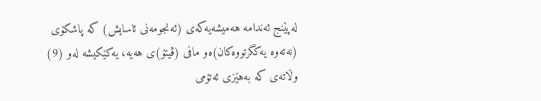له‌پێنج ئه‌ندامه‌ هه‌میشه‌یه‌كه‌ی‌ (ئه‌نجومه‌نی‌ ئاسایش) كه‌ پاشكۆی‌ (نه‌ته‌وه‌ یه‌كگرتووه‌كان)ه‌و مافی‌ (ڤیتۆ)ی‌ هه‌یه‌، یه‌كێكیشه‌ له‌و (9) وڵاته‌ی‌ كه‌ به‌هێزی‌ ئه‌تۆمی‌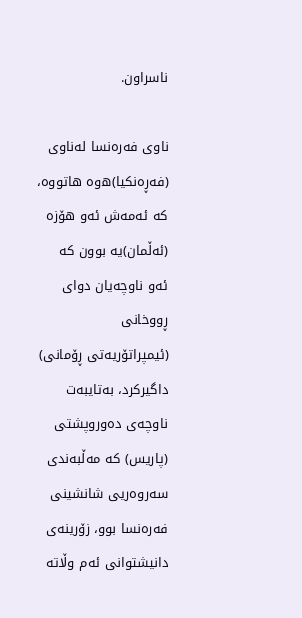ناسراون.

ناوی‌ فه‌ره‌نسا له‌ناوی‌ (فه‌ڕه‌نكیا)ه‌وه‌ هاتووه‌، كه‌ ئه‌مه‌ش ئه‌و هۆزه‌ (ئه‌ڵمان)یه‌ بوون كه‌ ئه‌و ناوچه‌یان دوای‌ ڕووخانی‌ (ئیمپراتۆریه‌تی‌ ڕۆمانی‌) داگیركرد، به‌تایبه‌ت ناوچه‌ی‌ ده‌وروپشتی‌ (پاریس) كه‌ مه‌ڵبه‌ندی‌ سه‌روه‌ریی‌ شانشینی‌ فه‌ره‌نسا بوو، زۆرینه‌ی‌ دانیشتوانی‌ ئه‌م وڵاته‌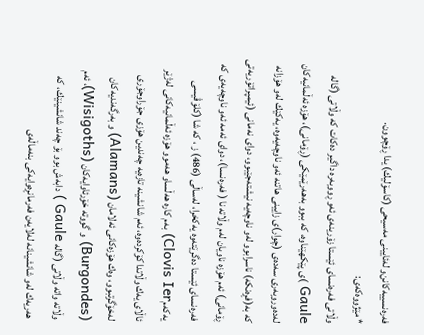فه‌ره‌نسییه‌كانن‌و له‌ئایینی‌ مه‌سیحی‌ (كاسۆلیك) یدا ڕۆچوون.
* مێژووه‌كه‌ی‌:
وڵاتی‌ فه‌ره‌نسای‌ ئێستا زۆرینه‌ی‌ ئه‌و ڕووبه‌ره‌ داگیر ده‌كات كه‌ وڵاتی‌ (گاله‌ Gaule )ی‌ پێكهێناوه‌، كه‌ ببوو به‌هه‌رێمێكی‌ (ڕۆمانی‌)، هۆزه‌ ئه‌ڵمانیه‌كان له‌ده‌وروبه‌ری‌ سه‌ده‌ی‌ (چوار)ی‌ زایینی‌ هاتنه‌ ئه‌و ناوچه‌یه‌وه‌، یه‌كێك له‌و هۆزانه‌ كه‌ به‌(فڕه‌نكه‌) ناسرابوو له‌و ناوچه‌یه‌ نیشته‌جێبوو، دوای‌ نه‌مانی‌ (ئیمپراتۆریه‌تی‌ ڕۆمانی‌) ئه‌م هۆزه‌ ناویان له‌م وڵاته‌ نا ( فه‌ره‌نسا)، دوای‌ ئه‌مه‌ ئه‌و ناوچه‌یه‌ی‌ كه‌ فه‌ره‌نسای‌ ئێستا ده‌گرێته‌وه‌ یه‌كخرا، له‌ساڵی‌ (486) ز ، كه‌ شا (كلۆڤیسی‌ یه‌كه‌مClovis Ier) به‌م كاره‌ هه‌ڵساو هه‌موو هۆزه‌ ئه‌ڵمانیه‌كانی‌ له‌ژێر ئاڵای‌ یه‌ك وڵاتدا كۆكرده‌وه‌، ئه‌م شانشینه‌ تازه‌یه‌ چه‌ندین هۆزی‌ جۆراوجۆری‌ له‌خۆگرتبوو، وه‌ك هۆزه‌كانی‌ ئه‌لامان (Alamans) و به‌رگه‌ندیه‌كان (Burgondes) و گووته‌ خۆرئاوایه‌كان (Wisigoths)، ئه‌م وڵاته‌ واته‌ وڵاتی‌ (گاله‌ Gaule ) دابه‌ش بوو بۆ چه‌ند شانشینێك، كه‌ هه‌ریه‌ك له‌و شانشینانه‌ له‌لایه‌ن فه‌رمانڕه‌وایه‌كی‌ بنه‌ماڵه‌ی‌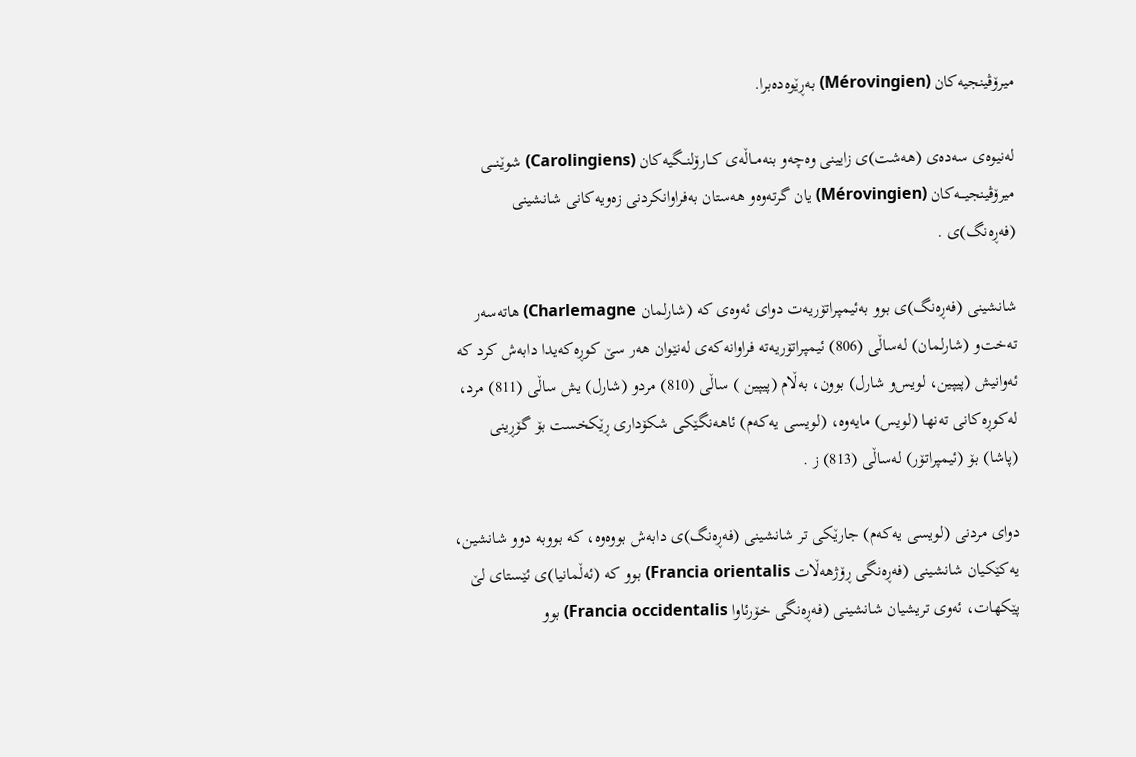میرۆڤینجیه‌كان (Mérovingien) به‌ڕێوه‌ده‌برا.

له‌نیوه‌ی‌ سه‌ده‌ی‌ (هه‌شت)ی‌ زایینی‌ وه‌چه‌و بنه‌مــاڵه‌ی‌ كــارۆلنــگیه‌كان (Carolingiens) شوێنـــی‌ میرۆڤینجیـــه‌كان (Mérovingien) یان گرته‌وه‌و هه‌ستان به‌فراوانكردنی‌ زه‌ویه‌كانی‌ شانشینی‌ (فه‌ڕه‌نگ)ی‌ .

شانشینی‌ (فه‌ڕه‌نگ)ی‌ بوو به‌ئیمپراتۆریه‌ت دوای‌ ئه‌وه‌ی‌ كه‌ (شارلمان Charlemagne) هاته‌سه‌ر ته‌خت‌و (شارلمان) له‌ساڵی‌ (806) ئیمپراتۆریه‌ته‌ فراوانه‌كه‌ی‌ له‌نێوان هه‌ر سێ‌ كوڕه‌كه‌یدا دابه‌ش كرد كه‌ ئه‌وانیش (پیپین، لویس‌و شارل) بوون، به‌ڵام (پیپین ) ساڵی‌ (810) مردو (شارل) یش ساڵی‌ (811) مرد، له‌كوڕه‌كانی‌ ته‌نها (لویس) مایه‌وه‌، (لویسی‌ یه‌كه‌م) ئاهه‌نگێكی‌ شكۆداری‌ ڕێكخست بۆ گۆڕینی‌ (پاشا) بۆ (ئیمپراتۆر) له‌ساڵی‌ (813) ز .

دوای‌ مردنی‌ (لویسی‌ یه‌كه‌م) جارێكی‌ تر شانشینی‌ (فه‌ڕه‌نگ)ی‌ دابه‌ش بووه‌وه‌، كه‌ بووبه‌ دوو شانشین، یه‌كێكیان شانشینی‌ (فه‌ڕه‌نگی‌ ڕۆژهه‌ڵات Francia orientalis) بوو كه‌ (ئه‌ڵمانیا)ی‌ ئێستای‌ لێ‌ پێكهات، ئه‌وی‌ تریشیان شانشینی‌ (فه‌ڕه‌نگی‌ خۆرئاوا Francia occidentalis) بوو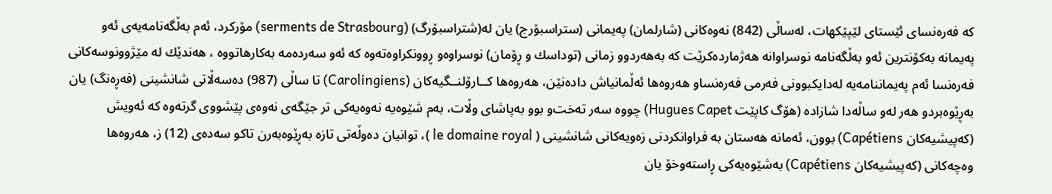كه‌ فه‌ره‌نسای‌ ئێستای‌ لێپێكهات، له‌ساڵی‌ (842) نه‌وه‌كانی‌ (شارلمان) په‌یمانی‌ (ستراسبۆرج) یان له‌(شتراسبۆرگ) (serments de Strasbourg) مۆركرد، ئه‌م به‌ڵگه‌نامه‌یه‌ی‌ ئه‌و په‌یمانه‌ به‌كۆنترین ئه‌و به‌ڵگه‌نامه‌ نوسراوانه‌ هه‌ژمارده‌كرێت كه‌ به‌هه‌ردوو زمانی‌ (توداسك و ڕۆمان) نوسراوه‌و ڕوونكراوه‌ته‌وه‌ كه‌ ئه‌و سه‌رده‌مه‌ به‌كارهاتووه‌ ، هه‌ندێك له‌ مێژوونوسه‌كانی‌ فه‌ره‌نسا ئه‌م په‌یماننامه‌یه‌ له‌دایكبوونی‌ فه‌رمی‌ فه‌ره‌نساو هه‌روه‌ها ئه‌ڵمانیاش داده‌نێن، هه‌روه‌ها كــارۆلنــگیه‌كان (Carolingiens) تا ساڵی‌ (987) ده‌سه‌ڵاتی‌ شانشینی‌ (فه‌ڕه‌نگ) یان به‌ڕێوه‌بردو هه‌ر له‌و ساڵه‌دا شازاده‌ (هۆگ كاپێت Hugues Capet) چووه‌ سه‌ر ته‌خت‌و بوو به‌پاشای‌ وڵات، به‌م شێوه‌یه‌ نه‌وه‌یه‌كی‌ تر جێگه‌ی‌ نه‌وه‌ی‌ پێشووی‌ گرته‌وه‌ كه‌ ئه‌ویش (كه‌پیشیه‌كان Capétiens) بوون، ئه‌مانه‌ هه‌ستان به‌ فراوانكردنی‌ زه‌ویه‌كانی‌ شانشینی‌ ( le domaine royal )، توانیان ده‌وڵه‌تی‌ تازه‌ به‌ڕێوه‌به‌رن تاكو سه‌ده‌ی‌ (12) ز، هه‌روه‌ها وه‌چه‌كانی‌ (كه‌پیشیه‌كان Capétiens) به‌شێوه‌یه‌كی‌ ڕاسته‌وخۆ یان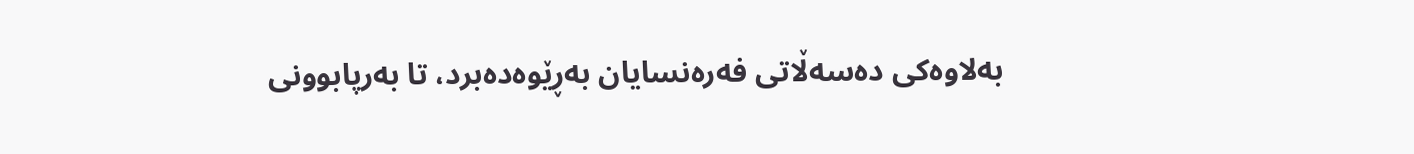به‌لاوه‌كی‌ ده‌سه‌ڵاتی‌ فه‌ره‌نسایان به‌ڕێوه‌ده‌برد، تا به‌رپابوونی‌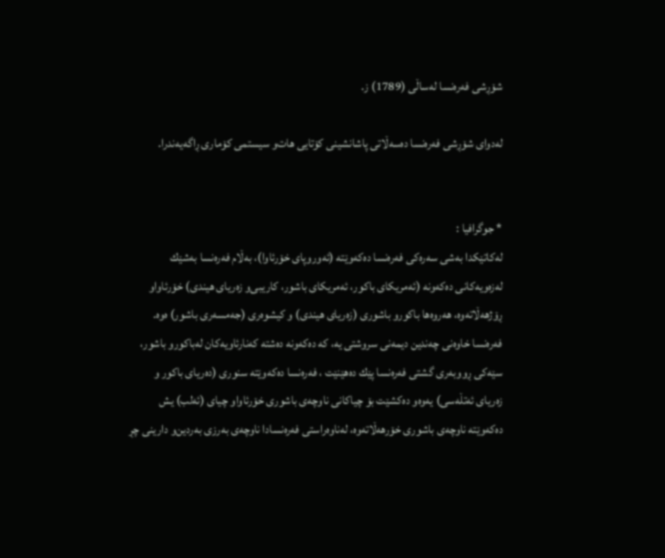شۆڕشی‌ فه‌ره‌نسا له‌ساڵی‌ (1789) ز.

له‌دوای‌ شۆڕشی‌ فه‌ره‌نسا ده‌سه‌ڵاتی‌ پاشانشینی‌ كۆتایی‌ هات‌و سیستمی‌ كۆماری‌ ڕاگه‌یه‌ندرا.


* جوگرافیا :
له‌كاتێكدا به‌شی‌ سه‌ره‌كی‌ فه‌ره‌نسا ده‌كه‌وێته‌ (ئه‌وروپای‌ خۆرئاوا)، به‌ڵام فه‌ره‌نسا به‌شێك له‌زه‌ویه‌كانی‌ ده‌كه‌ونه‌ (ئه‌مریكای‌ باكور، ئه‌مریكای‌ باشور، كاریبی‌‌و زه‌ریای‌ هیندی‌) خۆرئاواو ڕۆژهه‌ڵاته‌وه‌، هه‌روه‌ها باكورو باشوری‌ (زه‌ریای‌ هیندی‌) و كیشوه‌ری‌ (جه‌مسه‌ری‌ باشور) ه‌وه‌.
فه‌ره‌نسا خاوه‌نی‌ چه‌ندین دیمه‌نی‌ سروشتی‌ یه‌، كه‌ ده‌كه‌ونه‌ ده‌شته‌ كه‌نارئاویه‌كان له‌باكورو باشور، سێه‌كی‌ ڕووبه‌ری‌ گشتی‌ فه‌ره‌نسا پێك ده‌هێنێت ، فه‌ره‌نسا ده‌كه‌وێته‌ سنوری‌ (ده‌ریای‌ باكور و زه‌ریای‌ ئه‌تڵه‌سی‌) یه‌وه‌و ده‌كشێت بۆ چیاكانی‌ ناوچه‌ی‌ باشوری‌ خۆرئاواو چیای‌ (ئه‌لب) یش ده‌كه‌وێته‌ ناوچه‌ی‌ باشوری‌ خۆرهه‌ڵاته‌وه‌، له‌ناوه‌راستی‌ فه‌ره‌نسادا ناوچه‌ی‌ به‌رزی‌ به‌ردین‌و دارینی‌ چڕ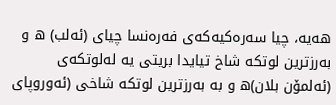هه‌یه‌، چیا سه‌ره‌كیه‌كه‌ی‌ فه‌ره‌نسا چیای‌ (ئه‌لب) ه‌ و به‌رزترین لوتكه‌ شاخ تیایدا بریتی‌ یه‌ له‌لوتكه‌ی‌ (ئه‌لمۆن بلان)ه‌ و به‌ به‌رزترین لوتكه‌ شاخی‌ (ئه‌وروپای‌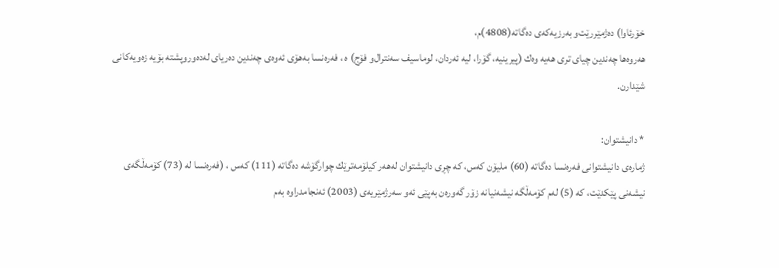خۆرئاوا) ده‌ژمێررێت‌و به‌رزیه‌كه‌ی‌ ده‌گاته‌(4808)م،
هه‌روه‌ها چه‌ندین چیای‌ تری‌ هه‌یه‌ وه‌ك (پیرینیه‌، گۆرا، لیه‌ ئه‌ردان، لوماسیف سه‌نترال‌و فۆج) ه‌ ، فه‌ره‌نسا به‌هۆی‌ ئه‌وه‌ی‌ چه‌ندین ده‌ریای‌ له‌ده‌وروپشته‌ بۆیه‌ زه‌ویه‌كانی‌ شێدارن.

* دانیشتوان:
ژماره‌ی‌ دانیشتوانی‌ فه‌ره‌نسا ده‌گاته‌ (60) ملیۆن كه‌س، كه‌ چڕی‌ دانیشتوان له‌هه‌ر كیلۆمه‌ترێك چوارگۆشه‌ ده‌گاته‌ (111) كه‌س ، (فه‌ره‌نسا له‌ (73) كۆمه‌ڵگه‌ی‌ نیشه‌نی‌ پێكدێت، كه‌ (5) له‌م كۆمه‌ڵگه‌ نیشه‌نیانه‌ زۆر گه‌وره‌ن به‌پێی‌ ئه‌و سه‌رژمێریه‌ی‌ (2003) ئه‌نجامدراوه‌ به‌م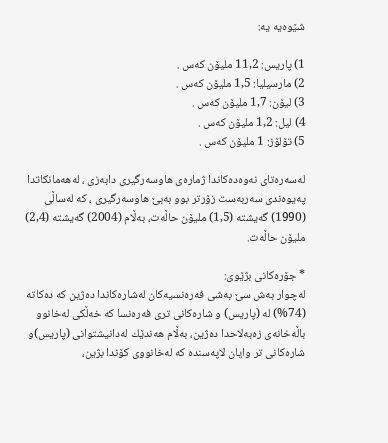شێوه‌یه‌ یه‌:

1) پاریس: 11,2 ملیۆن كه‌س .
2) مارسیلیا: 1,5 ملیۆن كه‌س .
3) لیۆن: 1,7 ملیۆن كه‌س .
4) لیل: 1,2 ملیۆن كه‌س .
5) تۆلۆز: 1 ملیۆن كه‌س .

له‌سه‌ره‌تای‌ نه‌وه‌ده‌كاندا ژماره‌ی‌ هاوسه‌رگیری‌ دابه‌زی‌ ، له‌هه‌مانكاتدا په‌یوه‌ندی‌ سه‌ربه‌ست زۆرتر بوو به‌بێ‌ هاوسه‌رگیری‌ ، كه‌ له‌ساڵی‌ (1990) گه‌یشته‌ (1,5) ملیۆن حاڵه‌ت، به‌ڵام (2004) گه‌یشته‌ (2,4) ملیۆن حاڵه‌ت.

* جۆره‌كانی‌ بژێوی‌:
له‌چوار به‌ش سێ‌ به‌شی‌ فه‌ره‌نسیه‌كان له‌شاره‌كاندا ده‌ژین كه‌ ده‌كاته‌ (74%) له‌ (پاریس) و شاره‌كانی‌ تری‌ فه‌ره‌نسا كه‌ خه‌ڵكی‌ له‌خانو‌و باڵه‌خانه‌ی‌ زه‌به‌لاحدا ده‌ژین، به‌ڵام هه‌ندێك له‌دانیشتوانی‌ (پاریس)و شاره‌كانی‌ تر وایان لاپه‌سنده‌ كه‌ له‌خانووی‌ كۆندا بژین،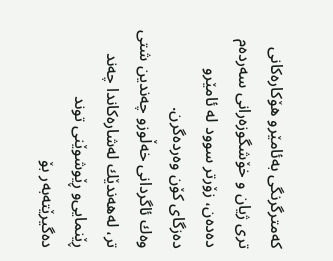كه‌مترگرنگی‌ به‌ئامێرو هۆكاره‌كانی‌ تری‌ ژیان و خۆشگوزه‌رانی‌ سه‌رده‌م ده‌ده‌ن، زۆرتر سوود له‌ ئامێرو ده‌زگای‌ كۆن وه‌رده‌گرن.
وه‌ك ئاگردانی‌ خه‌ڵوزو چه‌ندین شتی‌ تر، له‌هه‌ندێك له‌شاره‌كاندا چه‌ند ڕێنمایی‌‌و ڕێوشوێنی‌ توند ده‌گیرێته‌به‌ر بۆ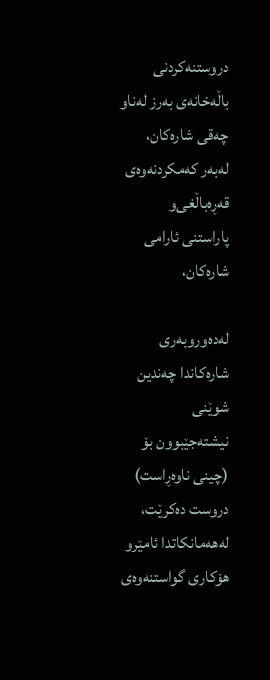دروستنه‌كردنی‌ باڵه‌خانه‌ی‌ به‌رز له‌ناو چه‌قی‌ شاره‌كان، له‌به‌ر كه‌مكردنه‌وه‌ی‌ قه‌ڕه‌باڵغی‌‌و پاراستنی‌ ئارامی‌ شاره‌كان،

له‌ده‌وروبه‌ری‌ شاره‌كاندا چه‌ندین شوێنی‌ نیشته‌جێبوون بۆ (چینی‌ ناوه‌ڕاست) دروست ده‌كرێت، له‌هه‌مانكاتدا ئامێر‌و هۆكاری‌ گواستنه‌وه‌ی‌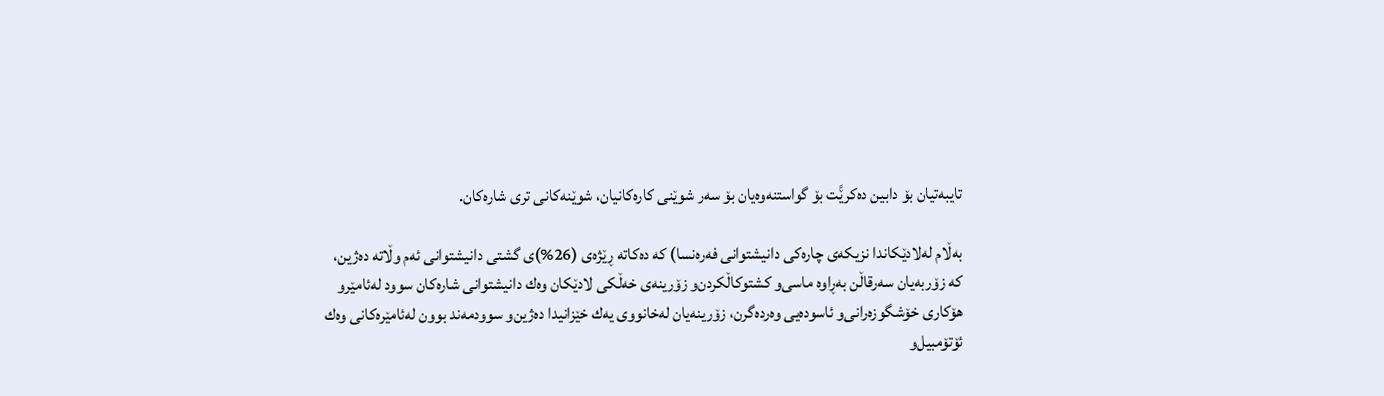تایبه‌تیان بۆ دابین ده‌كرێًت بۆ گواستنه‌وه‌یان بۆ سه‌ر شوێنی‌ كاره‌كانیان، شوێنه‌كانی‌ تری‌ شاره‌كان.

به‌ڵام له‌لادێكاندا نزیكه‌ی‌ چاره‌كی‌ دانیشتوانی‌ فه‌ره‌نسا) كه‌ ده‌كاته‌ ڕێژه‌ی‌ (26%)ی‌ گشتی‌ دانیشتوانی‌ ئه‌م وڵاته‌ ده‌ژین، كه‌ زۆربه‌یان سه‌رقاڵن به‌ڕاوه‌ ماسی‌‌و كشتوكاڵكردن‌و زۆرینه‌ی‌ خه‌ڵكی‌ لادێكان وه‌ك دانیشتوانی‌ شاره‌كان سوود له‌ئامێر‌و هۆكاری‌ خۆشگوزه‌رانی‌‌و ئاسوده‌یی‌ وه‌رده‌گرن، زۆرینه‌یان له‌خانووی‌ یه‌ك خێزانیدا ده‌ژین‌و سوودمه‌ند بوون له‌ئامێره‌كانی‌ وه‌ك ئۆتۆمبیل‌و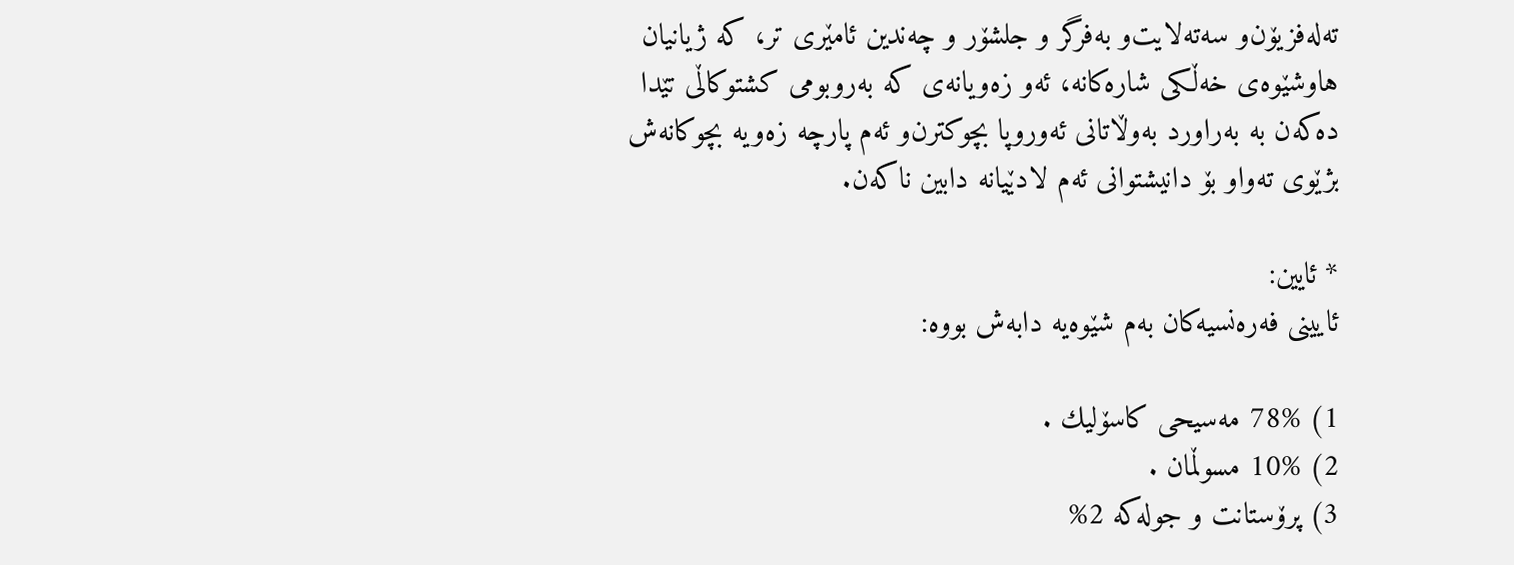ته‌له‌فزیۆن‌و سه‌ته‌لایت‌و به‌فرگر و جلشۆر و چه‌ندین ئامێری‌ تر، كه‌ ژیانیان هاوشێوه‌ی‌ خه‌ڵكی‌ شاره‌كانه‌، ئه‌و زه‌ویانه‌ی‌ كه‌ به‌روبومی‌ كشتوكاڵی‌ تێدا ده‌كه‌ن به‌ به‌راورد به‌وڵاتانی‌ ئه‌وروپا بچوكترن‌و ئه‌م پارچه‌ زه‌ویه‌ بچوكانه‌ش بژێوی‌ ته‌واو بۆ دانیشتوانی‌ ئه‌م لادێیانه‌ دابین ناكه‌ن.

* ئایین:
ئایینی‌ فه‌ره‌نسیه‌كان به‌م شێوه‌یه‌ دابه‌ش بووه‌:

1) 78% مه‌سیحی‌ كاسۆلیك .
2) 10% مسوڵمان .
3) پرۆستانت و جوله‌كه‌ 2%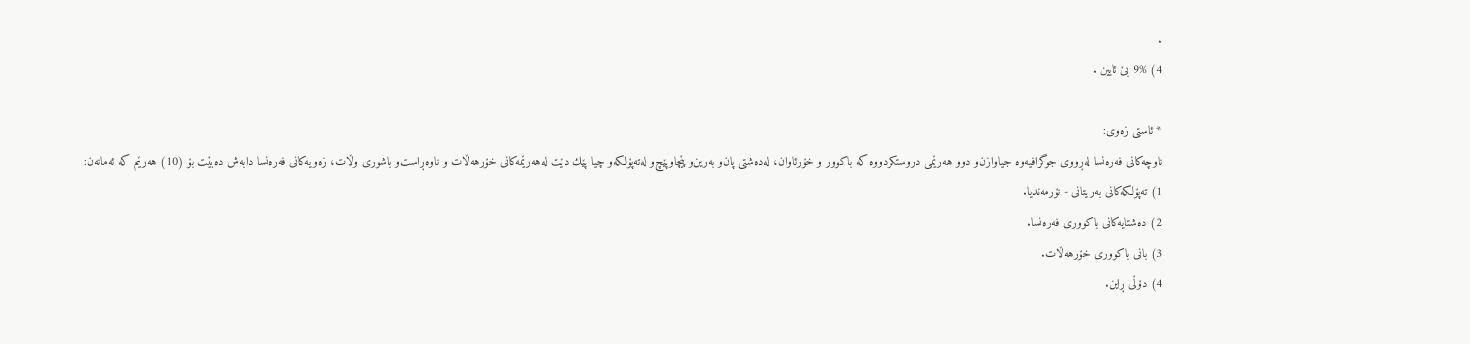.
4) 9% بێ‌ ئایین .

* ئاستی‌ زه‌وی‌:
ناوچه‌كانی‌ فه‌ره‌نسا له‌ڕووی‌ جوگرافیه‌وه‌ جیاوازن‌و دوو هه‌رێمی‌ دروستكردووه‌ كه‌ باكوور و خۆرئاوان، له‌ده‌شتی‌ پان‌و به‌رین‌و پێچاوپێچ‌و له‌ته‌پۆلكه‌و چیا پێك دێت له‌هه‌رێمه‌كانی‌ خۆرهه‌ڵات و ناوه‌ڕاست‌و باشوری‌ وڵات، زه‌ویه‌كانی‌ فه‌ره‌نسا دابه‌ش ده‌بێت بۆ (10) هه‌رێم كه‌ ئه‌مانه‌ن:
1) ته‌پۆلكه‌كانی‌ به‌ریتانی‌ - نۆرمه‌ندیا.
2) ده‌شتایه‌كانی‌ باكووری‌ فه‌ره‌نسا.
3) بانی‌ باكووری‌ خۆرهه‌ڵات.
4) دۆڵی‌ ڕاین.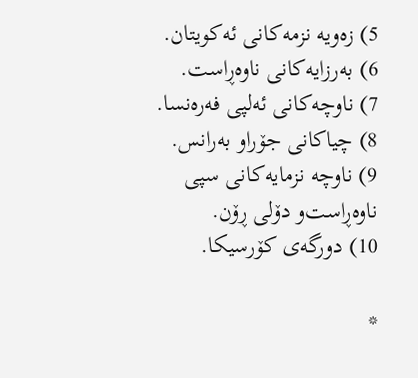5) زه‌ویه‌ نزمه‌كانی‌ ئه‌كویتان.
6) به‌رزایه‌كانی‌ ناوه‌ڕاست.
7) ناوچه‌كانی‌ ئه‌لپی‌ فه‌ره‌نسا.
8) چیاكانی‌ جۆراو به‌رانس.
9) ناوچه‌ نزمایه‌كانی‌ سپی‌ ناوه‌ڕاست‌و دۆلی‌ ڕۆن.
10) دورگه‌ی‌ كۆرسیكا.

*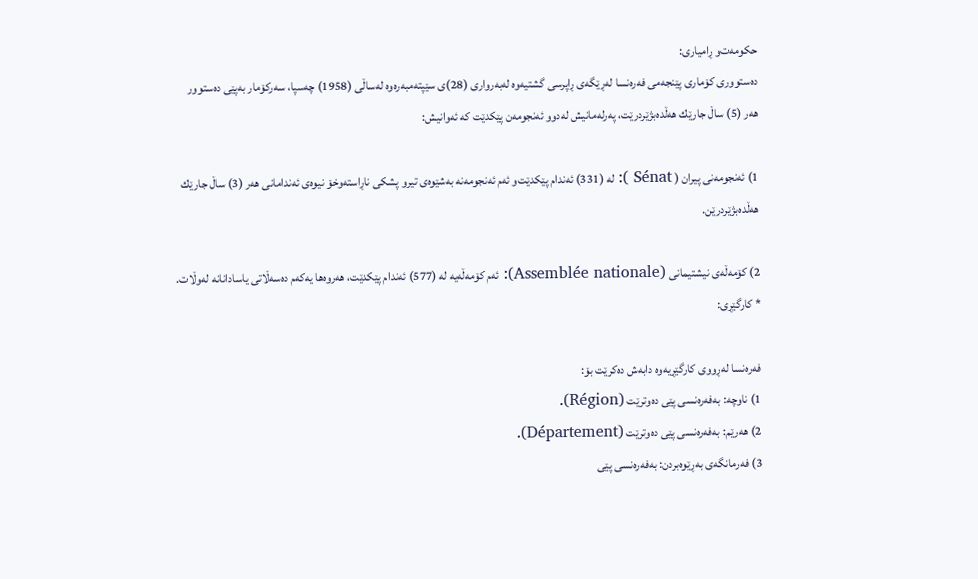حكومه‌ت‌و ڕامیاری‌:
ده‌ستووری‌ كۆماری‌ پێنجه‌می‌ فه‌ره‌نسا له‌ڕێگه‌ی‌ ڕاپرسی گشتیه‌وه‌ له‌به‌رواری‌ (28)ی‌ سێپته‌مبه‌ره‌وه‌ له‌ساڵی‌ (1958) چه‌سپا، سه‌ركۆمار به‌پێی‌ ده‌ستوور هه‌ر (5) ساڵ جارێك هه‌ڵده‌بژێردرێت، په‌رله‌مانیش له‌دوو ئه‌نجومه‌ن پێكدێت كه‌ ئه‌وانیش:

1) ئه‌نجومه‌نی‌ پیران ( Sénat ): له‌ (331) ئه‌ندام پێكدێت‌و ئه‌م ئه‌نجومه‌نه‌ به‌شێوه‌ی‌ تیرو پشكی‌ ناڕاسته‌وخۆ نیوه‌ی‌ ئه‌ندامانی‌ هه‌ر (3) ساڵ جارێك هه‌ڵده‌بژێردرێن.

2) كۆمه‌ڵه‌ی‌ نیشتیمانی‌ (Assemblée nationale): ئه‌م كۆمه‌ڵه‌یه‌ له‌ (577) ئه‌ندام پێكدێت، هه‌روه‌ها یه‌كه‌م ده‌سه‌ڵاتی‌ یاسادانانه‌ له‌وڵات.
* كارگێڕی‌:

فه‌ره‌نسا له‌ڕووی‌ كارگێڕیه‌وه‌ دابه‌ش ده‌كرێت بۆ:
1) ناوچه‌: به‌فه‌ره‌نسی‌ پێی‌ ده‌وترێت (Région).
2) هه‌رێم: به‌فه‌ره‌نسی‌ پێی‌ ده‌وترێت (Département).
3) فه‌رمانگه‌ی‌ به‌ڕێوه‌بردن: به‌فه‌ره‌نسی‌ پێی‌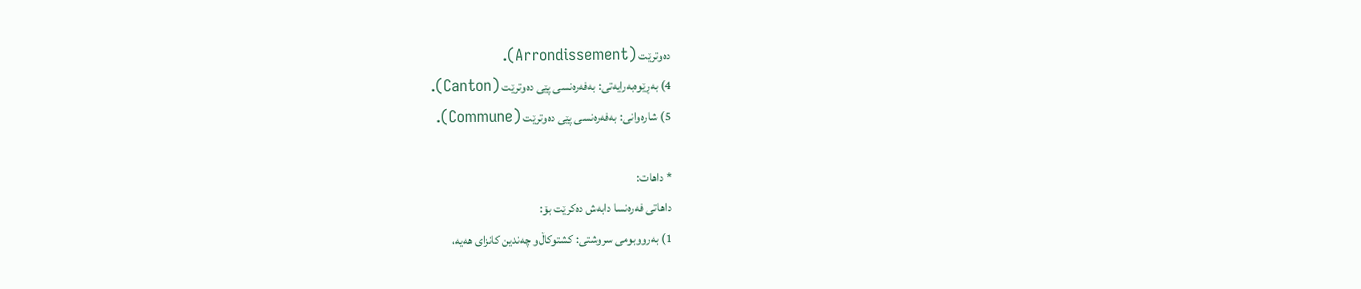ده‌وترێت (Arrondissement).
4) به‌ڕێوه‌به‌رایه‌تی‌: به‌فه‌ره‌نسی‌ پێی‌ ده‌وترێت (Canton).
5) شاره‌وانی‌: به‌فه‌ره‌نسی‌ پێی‌ ده‌وترێت (Commune).

* داهات:
داهاتی‌ فه‌ره‌نسا دابه‌ش ده‌كرێت بۆ:
1) به‌رووبومی‌ سروشتی‌: كشتوكاڵ‌و چه‌ندین كانزای‌ هه‌یه‌،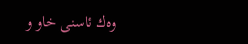وه‌ك ئاسنی‌ خاو و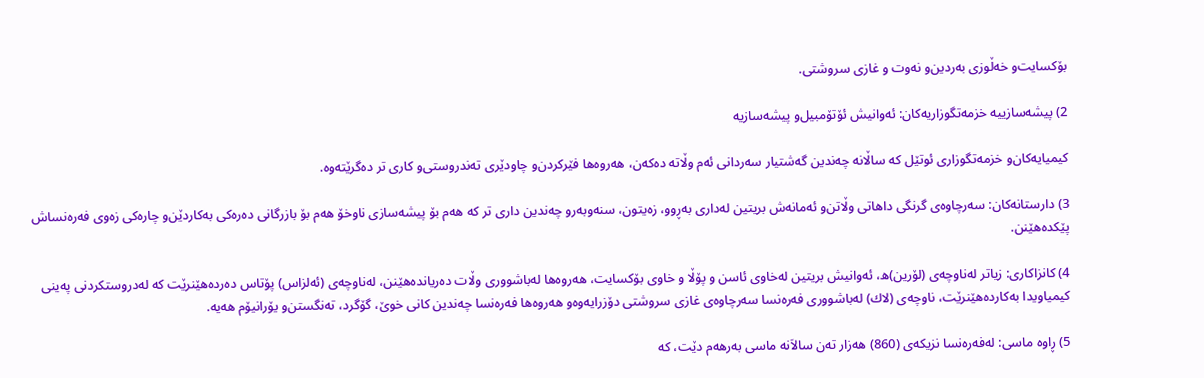بۆكسایت‌و خه‌ڵوزی‌ به‌ردین‌و نه‌وت و غازی‌ سروشتی‌.

2) پیشه‌سازییه‌ خزمه‌تگوزاریه‌كان: ئه‌وانیش ئۆتۆمبیل‌و پیشه‌سازیه‌

كیمیایه‌كان‌و خزمه‌تگوزاری‌ ئوتێل كه‌ ساڵانه‌ چه‌ندین گه‌شتیار سه‌ردانی‌ ئه‌م وڵاته‌ ده‌كه‌ن، هه‌روه‌ها فێركردن‌و چاودێری‌ ته‌ندروستی‌‌و كاری‌ تر ده‌گرێته‌وه‌.

3) دارستانه‌كان: سه‌رچاوه‌ی‌ گرنگی‌ داهاتی‌ وڵاتن‌و ئه‌مانه‌ش بریتین له‌داری‌ به‌ڕوو، زه‌یتون، سنه‌وبه‌ر‌و چه‌ندین داری‌ تر كه‌ هه‌م بۆ پیشه‌سازی‌ ناوخۆ هه‌م بۆ بازرگانی‌ ده‌ره‌كی‌ به‌كاردێن‌و چاره‌كی‌ زه‌وی‌ فه‌ره‌نساش پێكده‌هێنن.

4) كانزاكاری‌: زیاتر له‌ناوچه‌ی‌ (لۆرین)ه‌، ئه‌وانیش بریتین له‌خاوی‌ ئاسن و پۆڵا و خاوی‌ بۆكسایت، هه‌روه‌ها له‌باشووری‌ وڵات ده‌ریانده‌هێنن، له‌ناوچه‌ی‌ (ئه‌لزاس) پۆتاس ده‌رده‌هێنرێت كه‌ له‌دروستكردنی‌ په‌ینی‌ كیمیاویدا به‌كارده‌هێنرێت، ناوچه‌ی‌ (لاك) له‌باشووری‌ فه‌ره‌نسا سه‌رچاوه‌ی‌ غازی‌ سروشتی‌ دۆزرایه‌وه‌و هه‌روه‌ها فه‌ره‌نسا چه‌ندین كانی‌ خوێ‌، گۆگرد، ته‌نگستن‌و یۆرانیۆم هه‌یه‌.

5) ڕاوه‌ ماسی‌: له‌فه‌ره‌نسا نزیكه‌ی‌ (860) هه‌زار ته‌ن سالاَنه‌ ماسی‌ به‌رهه‌م دێت، كه‌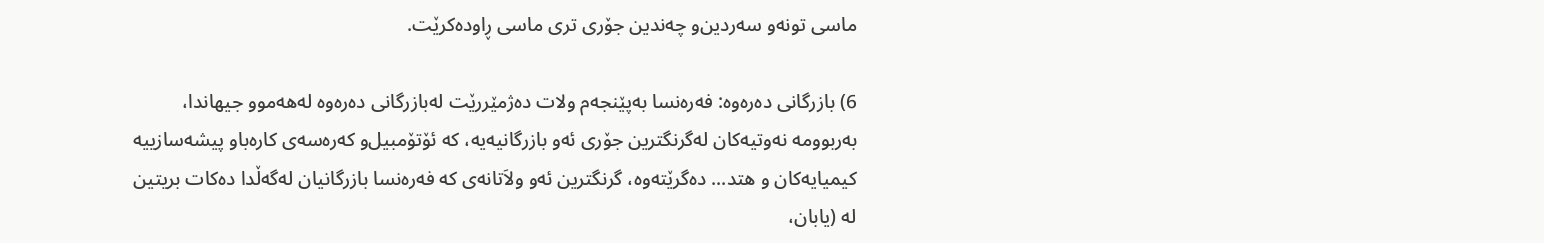ماسی‌ تونه‌‌و سه‌ردین‌و چه‌ندین جۆری‌ تری‌ ماسی‌ ڕاوده‌كرێت.

6) بازرگانی‌ ده‌ره‌وه‌: فه‌ره‌نسا به‌پێنجه‌م ولات ده‌ژمێررێت له‌بازرگانی‌ ده‌ره‌وه‌ له‌هه‌موو جیهاندا، به‌ربوومه‌ نه‌وتیه‌كان له‌گرنگترین جۆری‌ ئه‌و بازرگانیه‌یه‌، كه‌ ئۆتۆمبیل‌و كه‌ره‌سه‌ی‌ كاره‌با‌و پیشه‌سازییه‌ كیمیایه‌كان و هتد... ده‌گرێته‌وه‌، گرنگترین ئه‌و ولاَتانه‌ی‌ كه‌ فه‌ره‌نسا بازرگانیان له‌گه‌ڵدا ده‌كات بریتین له‌ (یابان،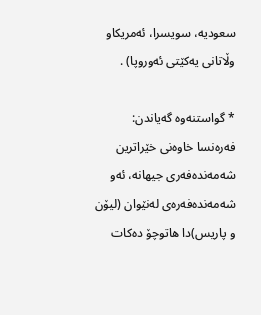سعودیه‌، سویسرا، ئه‌مریكا‌و وڵاتانی‌ یه‌كێتی‌ ئه‌وروپا) .

* گواستنه‌وه‌ گه‌یاندن:
فه‌ره‌نسا خاوه‌نی‌ خێراترین شه‌مه‌نده‌فه‌ری‌ جیهانه‌، ئه‌و شه‌مه‌نده‌فه‌ره‌ی‌ له‌نێوان (لیۆن و پاریس)دا هاتوچۆ ده‌كات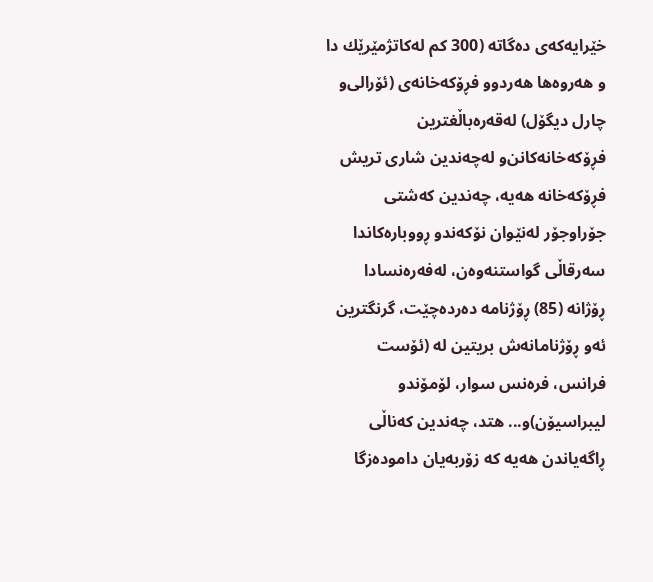خێرایه‌كه‌ی‌ ده‌گاته‌ (300 كم له‌كاتژمێرێك دا و هه‌روه‌ها هه‌ردوو فڕۆكه‌خانه‌ی‌ (ئۆرالی‌‌و چارل دیگۆل) له‌قه‌ره‌باڵغترین فڕۆكه‌خانه‌كانن‌و له‌چه‌ندین شاری‌ تریش فڕۆكه‌خانه‌ هه‌یه‌، چه‌ندین كه‌شتی‌ جۆراوجۆر له‌نێوان نۆكه‌ندو ڕووباره‌كاندا سه‌رقاڵی‌ گواستنه‌وه‌ن، له‌فه‌ره‌نسادا ڕۆژانه‌ (85) ڕۆژنامه‌ ده‌رده‌چێت، گرنگترین ئه‌و ڕۆژنامانه‌ش بریتین له‌ (ئۆست فرانس، فره‌نس سوار، لۆمۆند‌و لیبراسیۆن)و... هتد، چه‌ندین كه‌ناڵی‌ ڕاگه‌یاندن هه‌یه‌ كه‌ زۆربه‌یان داموده‌زگا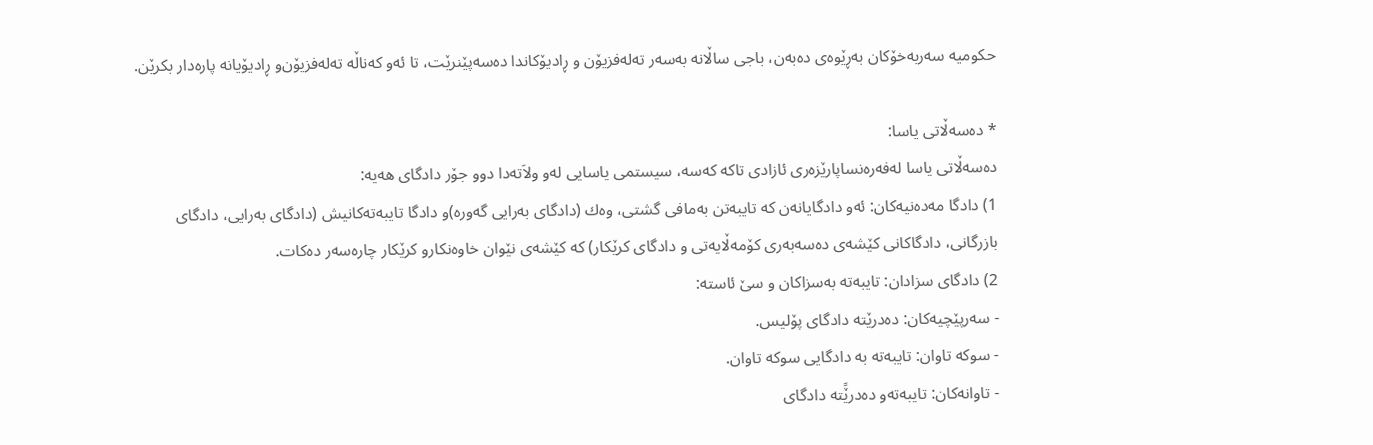حكومیه‌ سه‌ربه‌خۆكان به‌ڕێوه‌ی‌ ده‌به‌ن، باجی‌ ساڵانه‌ به‌سه‌ر ته‌له‌فزیۆن و ڕادیۆكاندا ده‌سه‌پێنرێت، تا ئه‌و كه‌ناڵه‌ ته‌له‌فزیۆن‌و ڕادیۆیانه‌ پاره‌دار بكرێن.

* ده‌سه‌ڵاتی‌ یاسا:
ده‌سه‌ڵاتی‌ یاسا له‌فه‌ره‌نساپارێزه‌ری‌ ئازادی‌ تاكه‌ كه‌سه‌، سیستمی‌ یاسایی‌ له‌و ولاَته‌دا دوو جۆر دادگای‌ هه‌یه‌:
1) دادگا مه‌ده‌نیه‌كان: ئه‌و دادگایانه‌ن كه‌ تایبه‌تن به‌مافی‌ گشتی‌، وه‌ك (دادگای‌ به‌رایی‌ گه‌وره‌)و دادگا تایبه‌ته‌كانیش (دادگای‌ به‌رایی‌، دادگای‌ بازرگانی‌، دادگاكانی‌ كێشه‌ی‌ ده‌سه‌به‌ری‌ كۆمه‌ڵایه‌تی‌ و دادگای‌ كرێكار) كه‌ كێشه‌ی‌ نێوان خاوه‌نكارو كرێكار چاره‌سه‌ر ده‌كات.
2) دادگای‌ سزادان: تایبه‌ته‌ به‌سزاكان و سێ‌ ئاسته‌:
- سه‌رپێچیه‌كان: ده‌درێته‌ دادگای‌ پۆلیس.
- سوكه‌ تاوان: تایبه‌ته‌ به‌ دادگایی‌ سوكه‌ تاوان.
- تاوانه‌كان: تایبه‌ته‌و ده‌درێًته‌ دادگای‌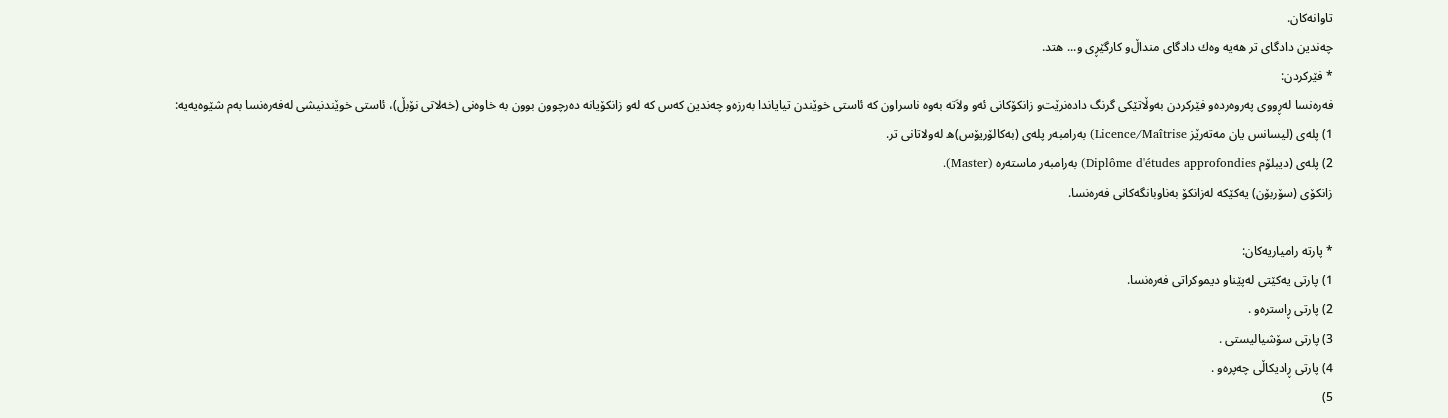تاوانه‌كان.
چه‌ندین دادگای‌ تر هه‌یه‌ وه‌ك دادگای‌ منداڵ‌و كارگێڕی‌ و... هتد.
* فێركردن:
فه‌ره‌نسا له‌ڕووی‌ په‌روه‌رده‌و فێركردن به‌وڵاتێكی‌ گرنگ داده‌نرێت‌و زانكۆكانی‌ ئه‌و ولاَته‌ به‌وه‌ ناسراون كه‌ ئاستی‌ خوێندن تیایاندا به‌رزه‌و چه‌ندین كه‌س كه‌ له‌و زانكۆیانه‌ ده‌رچوون بوون به‌ خاوه‌نی‌ (خه‌لاتی‌ نۆبڵ)، ئاستی‌ خوێندنیشی‌ له‌فه‌ره‌نسا به‌م شێوه‌یه‌یه‌:
1) پله‌ی‌ (لیسانس یان مه‌ته‌رێز Licence/Maîtrise) به‌رامبه‌ر پله‌ی‌ (به‌كالۆریۆس)ه‌ له‌ولاتانی‌ تر.
2) پله‌ی‌ (دیبلۆم Diplôme d'études approfondies) به‌رامبه‌ر ماسته‌ره‌ (Master).
زانكۆی‌ (سۆربۆن) یه‌كێكه‌ له‌زانكۆ به‌ناوبانگه‌كانی‌ فه‌ره‌نسا.

* پارته‌ رامیاریه‌كان:
1) پارتی‌ یه‌كێتی‌ له‌پێناو دیموكراتی‌ فه‌ره‌نسا.
2) پارتی‌ ڕاستره‌و .
3) پارتی‌ سۆشیالیستی‌ .
4) پارتی‌ ڕادیكاڵی‌ چه‌پره‌و .
5)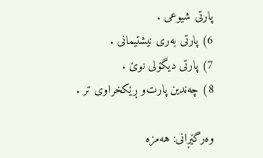پارتی‌ شیوعی‌ .
6) پارتی‌ به‌ری‌ نیشتیمانی‌ .
7) پارتی‌ دیگۆلی‌ نوێ‌ .
8) چه‌ندین پارت‌و ڕێكخراوی‌ تر .

وه‌رگێڕانی‌: هه‌مزه‌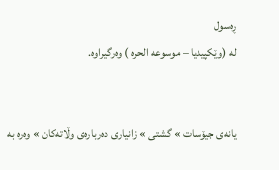ڕه‌سول
له‌ (وێكپیدیا – موسوعه‌ الحره‌ ) وه‌رگیراوه‌.


یانه‌ی جیۆسات » گشتی » زانیاری ده‌رباره‌ی وڵاته‌کان » وه‌ره‌ به‌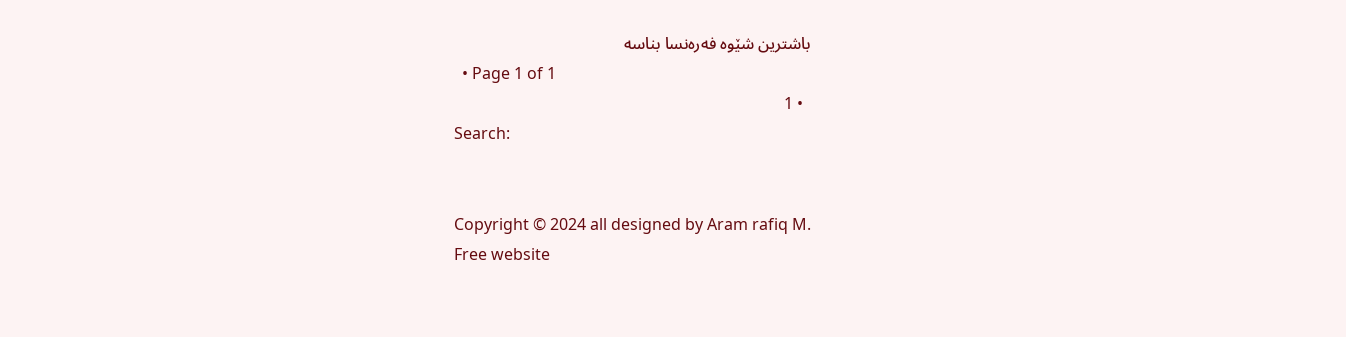باشترین شێوه‌ فه‌ره‌نسا بناسه‌
  • Page 1 of 1
  • 1
Search:


Copyright © 2024 all designed by Aram rafiq M.
Free website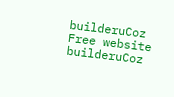builderuCoz
Free website builderuCoz